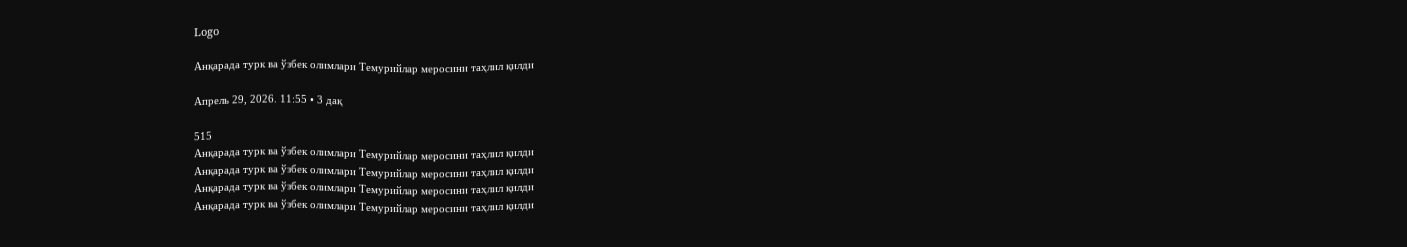Logo

Анқарада турк ва ўзбек олимлари Темурийлар меросини таҳлил қилди

Апрель 29, 2026. 11:55 • 3 дақ

515
Анқарада турк ва ўзбек олимлари Темурийлар меросини таҳлил қилди
Анқарада турк ва ўзбек олимлари Темурийлар меросини таҳлил қилди
Анқарада турк ва ўзбек олимлари Темурийлар меросини таҳлил қилди
Анқарада турк ва ўзбек олимлари Темурийлар меросини таҳлил қилди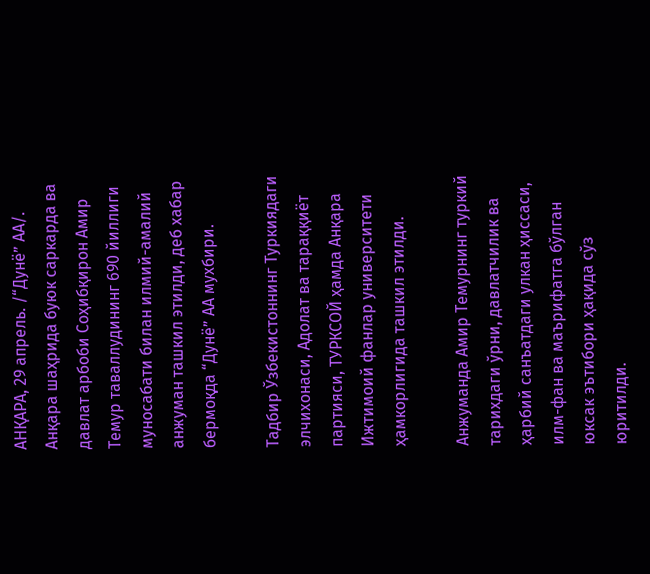АНҚАРА, 29 апрель. /“Дунё” АА/. Анқара шаҳрида буюк саркарда ва давлат арбоби Соҳибқирон Амир Темур таваллудининг 690 йиллиги муносабати билан илмий-амалий анжуман ташкил этилди, деб хабар бермоқда “Дунё” АА мухбири.

Тадбир Ўзбекистоннинг Туркиядаги элчихонаси, Адолат ва тараққиёт партияси, ТУРКСОЙ ҳамда Анқара Ижтимоий фанлар университети ҳамкорлигида ташкил этилди.

Анжуманда Амир Темурнинг туркий тарихдаги ўрни, давлатчилик ва ҳарбий санъатдаги улкан ҳиссаси, илм-фан ва маърифатга бўлган юксак эътибори ҳақида сўз юритилди.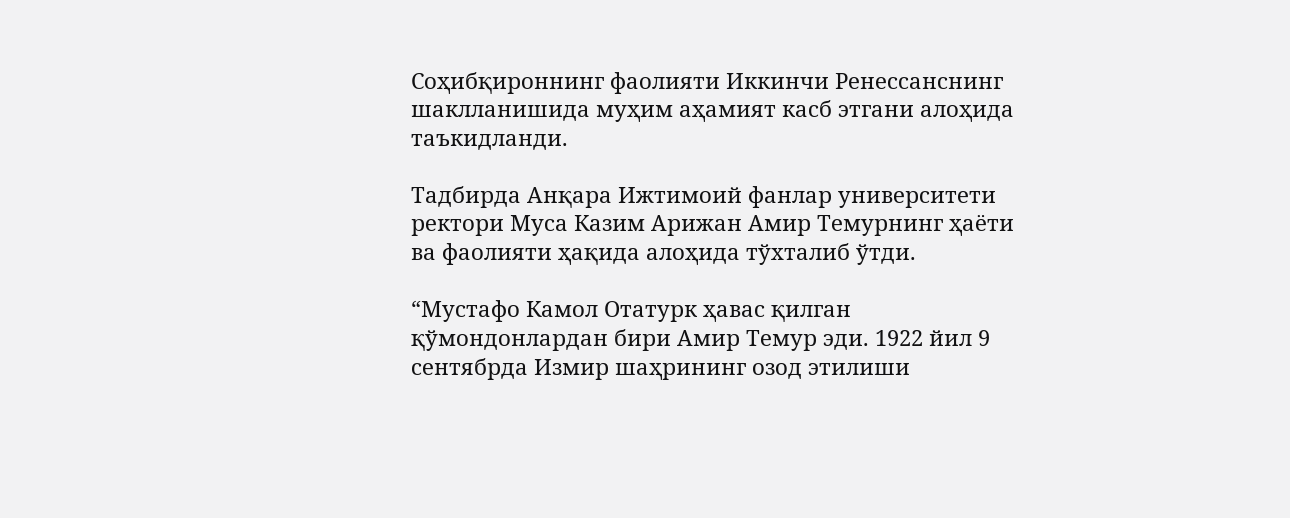Соҳибқироннинг фаолияти Иккинчи Ренессанснинг шаклланишида муҳим аҳамият касб этгани алоҳида таъкидланди.

Тадбирда Анқара Ижтимоий фанлар университети ректори Муса Казим Арижан Амир Темурнинг ҳаёти ва фаолияти ҳақида алоҳида тўхталиб ўтди.

“Мустафо Камол Отатурк ҳавас қилган қўмондонлардан бири Амир Темур эди. 1922 йил 9 сентябрда Измир шаҳрининг озод этилиши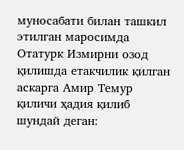муносабати билан ташкил этилган маросимда Отатурк Измирни озод қилишда етакчилик қилган аскарга Амир Темур қиличи ҳадия қилиб шундай деган: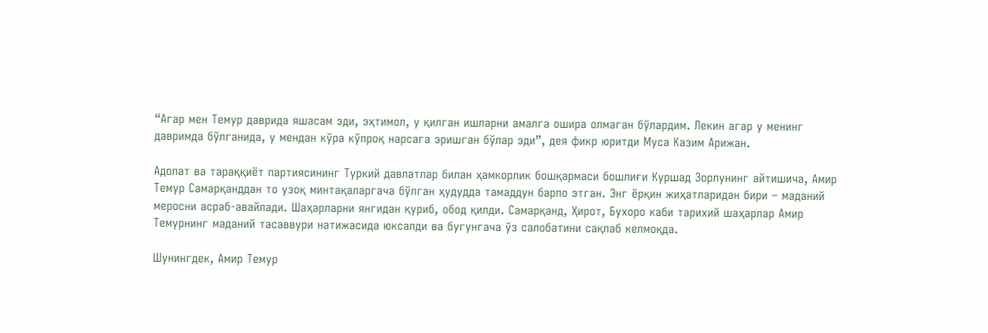“Агар мен Темур даврида яшасам эди, эҳтимол, у қилган ишларни амалга ошира олмаган бўлардим. Лекин агар у менинг давримда бўлганида, у мендан кўра кўпроқ нарсага эришган бўлар эди”, дея фикр юритди Муса Казим Арижан.

Адолат ва тараққиёт партиясининг Туркий давлатлар билан ҳамкорлик бошқармаси бошлиғи Куршад Зорлунинг айтишича, Амир Темур Самарқанддан то узоқ минтақаларгача бўлган ҳудудда тамаддун барпо этган. Энг ёрқин жиҳатларидан бири – маданий меросни асраб-авайлади. Шаҳарларни янгидан қуриб, обод қилди. Самарқанд, Ҳирот, Бухоро каби тарихий шаҳарлар Амир Темурнинг маданий тасаввури натижасида юксалди ва бугунгача ўз салобатини сақлаб келмоқда.

Шунингдек, Амир Темур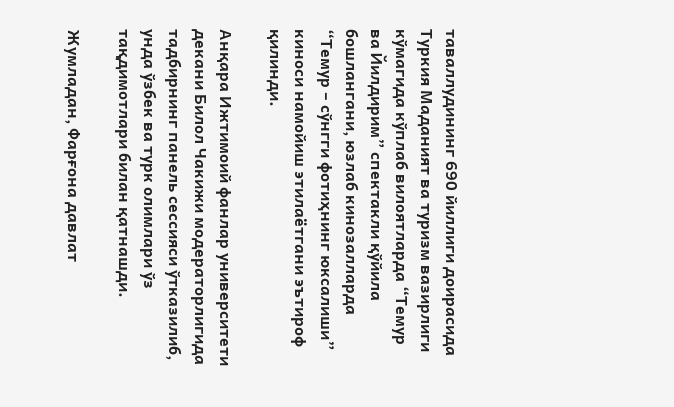таваллудининг 690 йиллиги доирасида Туркия Маданият ва туризм вазирлиги кўмагида кўплаб вилоятларда “Темур ва Йилдирим” спектакли қўйила бошлангани, юзлаб кинозалларда “Темур – сўнгги фотиҳнинг юксалиши” киноси намойиш этилаётгани эътироф қилинди.

Анқара Ижтимоий фанлар университети декани Билол Чакижи модераторлигида тадбирнинг панель сессияси ўтказилиб, унда ўзбек ва турк олимлари ўз тақдимотлари билан қатнашди.

Жумладан, Фарғона давлат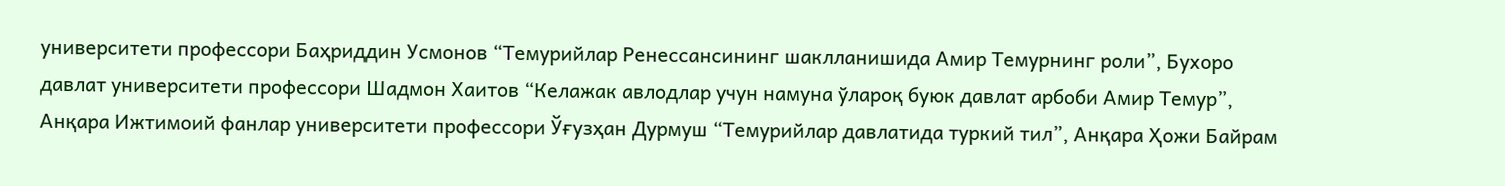университети профессори Баҳриддин Усмонов “Темурийлар Ренессансининг шаклланишида Амир Темурнинг роли”, Бухоро давлат университети профессори Шадмон Хаитов “Келажак авлодлар учун намуна ўлароқ буюк давлат арбоби Амир Темур”, Анқара Ижтимоий фанлар университети профессори Ўғузҳан Дурмуш “Темурийлар давлатида туркий тил”, Анқара Ҳожи Байрам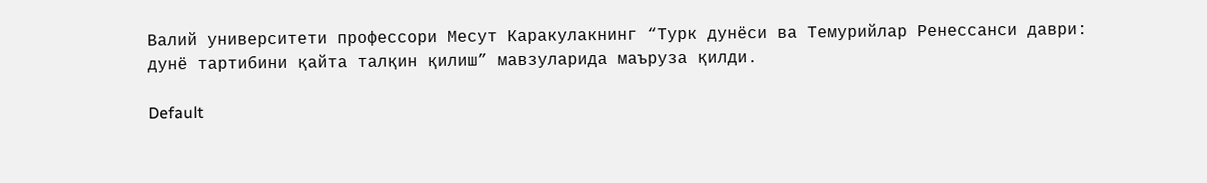Валий университети профессори Месут Каракулакнинг “Турк дунёси ва Темурийлар Ренессанси даври: дунё тартибини қайта талқин қилиш” мавзуларида маъруза қилди.

Default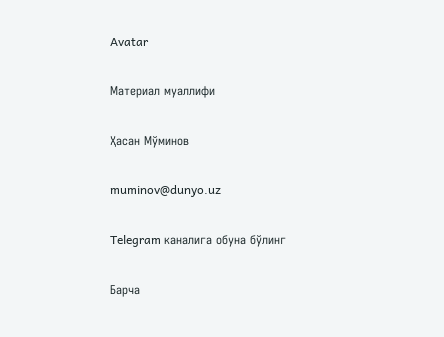Avatar

Материал муаллифи

Ҳасан Мўминов

muminov@dunyo.uz

Telegram каналига обуна бўлинг

Барча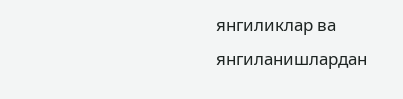янгиликлар ва янгиланишлардан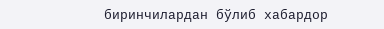биринчилардан бўлиб хабардор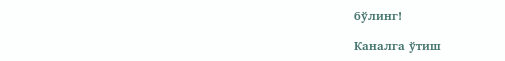бўлинг!

Каналга ўтиш